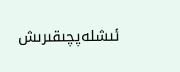ئىشلەپچىقىرىش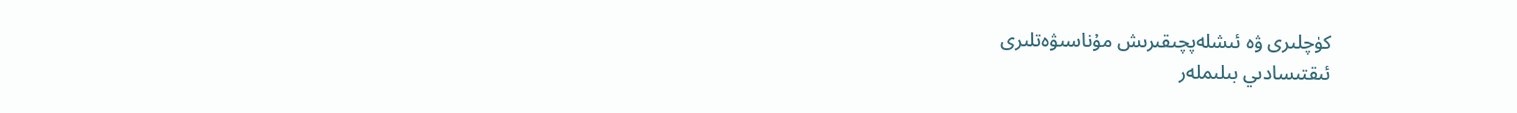كۈچلىرى ۋە ئىشلەپچىقىرىش مۇناسىۋەتلىرى
ئىقتىسادىي بىلىملەر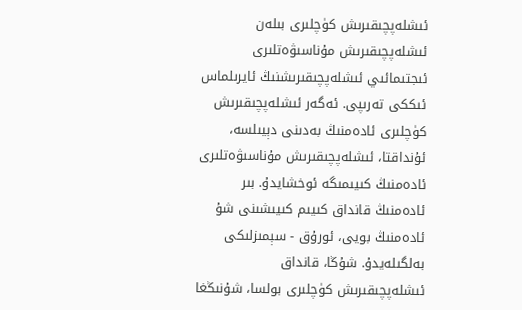ئىشلەپچىقىرىش كۈچلىرى بىلەن ئىشلەپچىقىرىش مۇناسىۋەتلىرى ئىجتىمائىي ئىشلەپچىقىرىشنىڭ ئايرىلماس ئىككى تەرىپى. ئەگەر ئىشلەپچىقىرىش كۈچلىرى ئادەمنىڭ بەدىنى دېيىلسە، ئۇنداقتا، ئىشلەپچىقىرىش مۇناسىۋەتلىرى ئادەمنىڭ كىيىمىگە ئوخشايدۇ. بىر ئادەمنىڭ قانداق كىيىم كىيىشىنى شۇ ئادەمنىڭ بويى، ئورۇق - سېمىزلىكى بەلگىلەيدۇ. شۇڭا، قانداق ئىشلەپچىقىرىش كۈچلىرى بولسا، شۇنىڭغا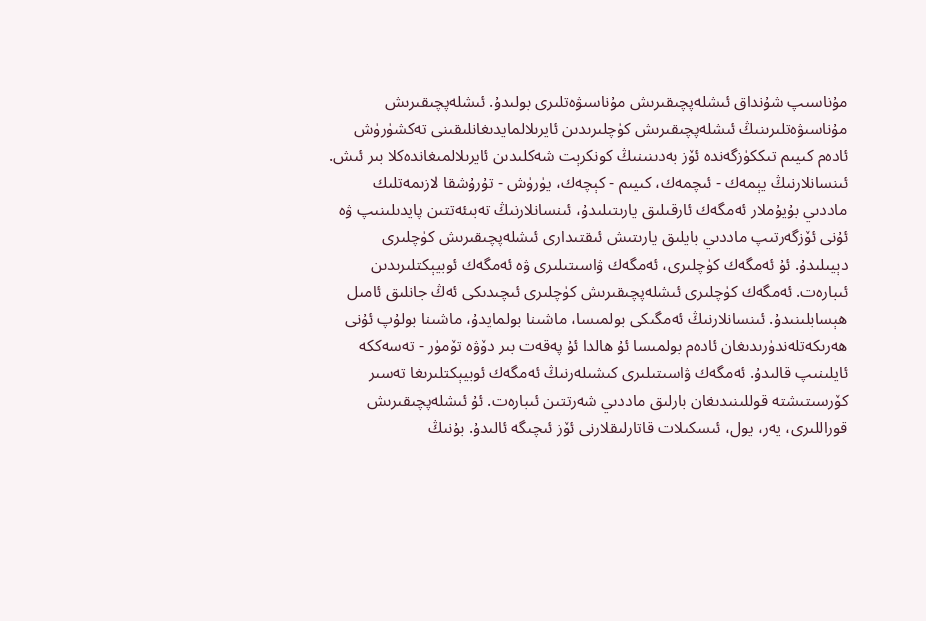مۇناسىپ شۇنداق ئىشلەپچىقىرىش مۇناسىۋەتلىرى بولىدۇ. ئىشلەپچىقىرىش مۇناسىۋەتلىرىنىڭ ئىشلەپچىقىرىش كۈچلىرىدىن ئايرىلالمايدىغانلىقىنى تەكشۈرۈش ئادەم كىيىم تىككۈزگەندە ئۆز بەدىنىنىڭ كونكرېت شەكلىدىن ئايرىلالمىغاندەكلا بىر ئىش.
ئىنسانلارنىڭ يېمەك - ئىچمەك، كىيىم - كېچەك، يۈرۈش - تۇرۇشقا لازىمەتلىك ماددىي بۇيۇملار ئەمگەك ئارقىلىق يارىتىلىدۇ، ئىنسانلارنىڭ تەبىئەتتىن پايدىلىنىپ ۋە ئۇنى ئۆزگەرتىپ ماددىي بايلىق يارىتىش ئىقتىدارى ئىشلەپچىقىرىش كۈچلىرى دېيىلىدۇ. ئۇ ئەمگەك كۈچلىرى، ئەمگەك ۋاسىتىلىرى ۋە ئەمگەك ئوبيېكتلىرىدىن ئىبارەت. ئەمگەك كۈچلىرى ئىشلەپچىقىرىش كۈچلىرى ئىچىدىكى ئەڭ جانلىق ئامىل ھېسابلىنىدۇ. ئىنسانلارنىڭ ئەمگىكى بولمىسا، ماشىنا بولمايدۇ، ماشىنا بولۇپ ئۇنى ھەرىكەتلەندۈرىدىغان ئادەم بولمىسا ئۇ ھالدا ئۇ پەقەت بىر دۆۋە تۆمۈر - تەسەككە ئايلىنىپ قالىدۇ. ئەمگەك ۋاسىتىلىرى كىشىلەرنىڭ ئەمگەك ئوبيېكتلىرىغا تەسىر كۆرسىتىشتە قوللىنىدىغان بارلىق ماددىي شەرتتىن ئىبارەت. ئۇ ئىشلەپچىقىرىش قوراللىرى، يەر، يول، ئىسكىلات قاتارلىقلارنى ئۆز ئىچىگە ئالىدۇ. بۇنىڭ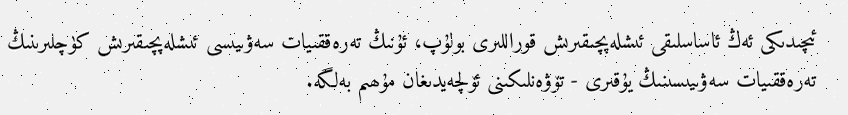ئىچىدىكى ئەڭ ئاساسلىقى ئىشلەپچىقىرىش قوراللىرى بولۇپ، ئۇنىڭ تەرەققىيات سەۋىيىسى ئىشلەپچىقىرىش كۈچلىرىنىڭ تەرەققىيات سەۋىيىسىنىڭ يۇقىرى - تۆۋەنلىكىنى ئۆلچەيدىغان مۇھىم بەلگە.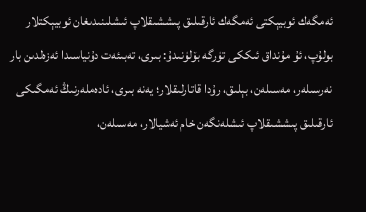ئەمگەك ئوبيېكتى ئەمگەك ئارقىلىق پىششىقلاپ ئىشلىنىدىغان ئوبيېكتلار بولۇپ، ئۇ مۇنداق ئىككى تۈرگە بۆلۈنىدۇ: بىرى، تەبىئەت دۇنياسىدا ئەزەلدىن بار نەرسىلەر، مەسىلەن، بېلىق، رۇدا قاتارلىقلار؛ يەنە بىرى، ئادەملەرنىڭ ئەمگىكى ئارقىلىق پىششىقلاپ ئىشلەنگەن خام ئەشيالار، مەسىلەن،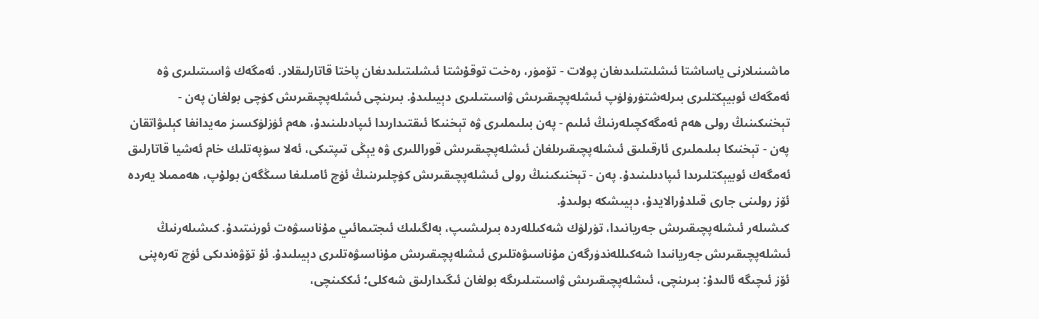ماشىنىلارنى ياساشتا ئىشلىتىلىدىغان پولات - تۆمۈر، رەخت توقۇشتا ئىشلىتىلىدىغان پاختا قاتارلىقلار. ئەمگەك ۋاسىتىلىرى ۋە ئەمگەك ئوبيېكتلىرى بىرلەشتۈرۈلۈپ ئىشلەپچىقىرىش ۋاسىتىلىرى دېيىلىدۇ. بىرىنچى ئىشلەپچىقىرىش كۈچى بولغان پەن - تېخنىكىنىڭ رولى ھەم ئەمگەكچىلەرنىڭ ئىلىم - پەن بىلىملىرى ۋە تېخنىكا ئىقتىدارىدا ئىپادىلىنىدۇ، ھەم ئۈزلۈكسىز مەيدانغا كېلىۋاتقان پەن - تېخنىكا بىلىملىرى ئارقىلىق ئىشلەپچىقىرىلغان ئىشلەپچىقىرىش قوراللىرى ۋە يېڭى تىپتىكى، ئەلا سۈپەتلىك خام ئەشيا قاتارلىق ئەمگەك ئوبيېكتلىرىدا ئىپادىلىنىدۇ. پەن - تېخنىكىنىڭ رولى ئىشلەپچىقىرىش كۈچلىرىنىڭ ئۈچ ئامىلىغا سىڭگەن بولۇپ، ھەممىلا يەردە ئۆز رولىنى جارى قىلدۇرالايدۇ، دېيىشكە بولىدۇ.
كىشىلەر ئىشلەپچىقىرىش جەريانىدا، تۈرلۈك شەكىللەردە بىرلىشىپ، بەلگىلىك ئىجتىمائىي مۇناسىۋەت ئورنىتىدۇ. كىشىلەرنىڭ ئىشلەپچىقىرىش جەريانىدا شەكىللەندۈرگەن مۇناسىۋەتلىرى ئىشلەپچىقىرىش مۇناسىۋەتلىرى دېيىلىدۇ. ئۇ تۆۋەندىكى ئۈچ تەرەپنى ئۆز ئىچىگە ئالىدۇ: بىرىنچى، ئىشلەپچىقىرىش ۋاسىتىلىرىگە بولغان ئىگىدارلىق شەكلى؛ ئىككىنچى،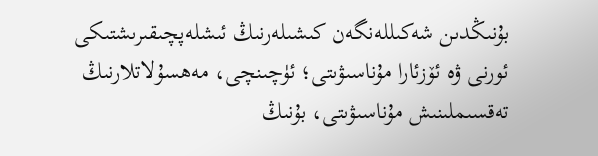بۇنىڭدىن شەكىللەنگەن كىشىلەرنىڭ ئىشلەپچىقىرىشتىكى ئورنى ۋە ئۆزئارا مۇناسىۋىتى؛ ئۈچىنچى، مەھسۇلاتلارنىڭ تەقسىملىنىش مۇناسىۋىتى، بۇنىڭ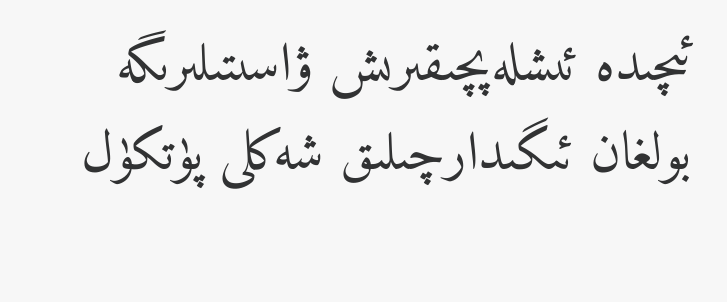ئىچىدە ئىشلەپچىقىرىش ۋاسىتىلىرىگە بولغان ئىگىدارچىلىق شەكلى پۈتكۈل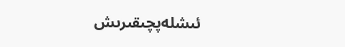ئىشلەپچىقىرىش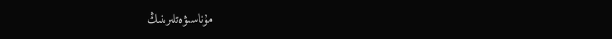مۇناسىۋەتلىرىنىڭ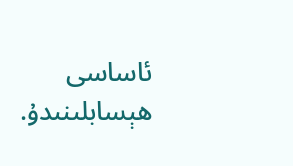ئاساسى ھېسابلىنىدۇ.